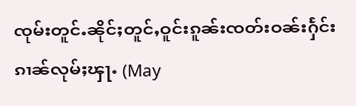ၸုမ်းတူင်ႉၼိုင်ႈတူင်ႇဝူင်းၵူၼ်းၸတ်းဝၼ်းႁႅင်းၵၢၼ်လုမ်ႈၾႃႉ (May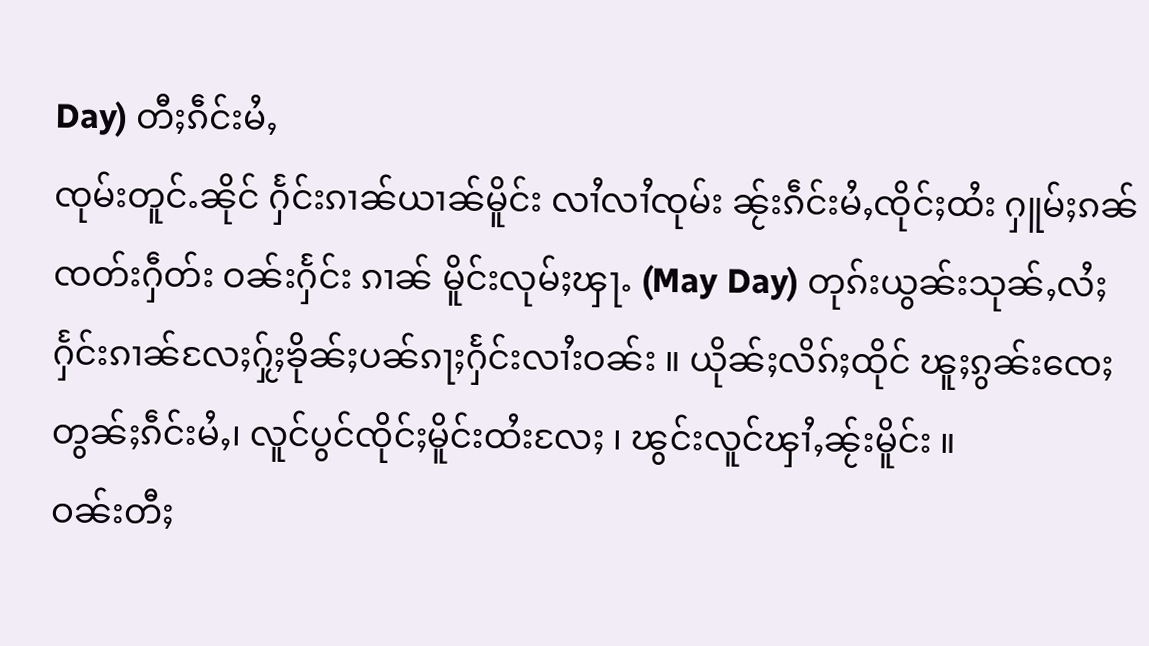Day) တီႈၵဵင်းမႆႇ
ၸုမ်းတူင်ႉၼိုင် ႁႅင်းၵၢၼ်ယၢၼ်မိူင်း လၢႆလၢႆၸုမ်း ၼႂ်းၵဵင်းမႆႇၸိုင်ႈထႆး ႁူမ်ႈၵၼ်ၸတ်းႁဵတ်း ဝၼ်းႁႅင်း ၵၢၼ် မိူင်းလုမ်ႈၾႃႉ (May Day) တုၵ်းယွၼ်းသုၼ်ႇလႆႈႁႅင်းၵၢၼ်လႄႈႁႂ်ႈၶိုၼ်ႈပၼ်ၵႃႈႁႅင်းလၢႆးဝၼ်း ။ ယိုၼ်ႈလိၵ်ႈထိုင် ၽူႈၵွၼ်းၸေႈတွၼ်ႈၵဵင်းမႆႇ၊ လူင်ပွင်ၸိုင်ႈမိူင်းထႆးလႄႈ ၊ ၽွင်းလူင်ၾၢႆႇၼႂ်းမိူင်း ။
ဝၼ်းတီႈ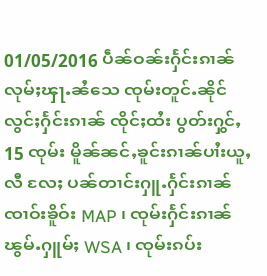01/05/2016 ပဵၼ်ဝၼ်းႁႅင်းၵၢၼ်လုမ်ႈၾႃႉၼႆသေ ၸုမ်းတူင်ႉၼိုင်လွင်ႈႁႅင်းၵၢၼ် ၸိုင်ႈထႆး ပွတ်းႁွင်ႇ 15 ၸုမ်း မိူၼ်ၼင်ႇၶူင်းၵၢၼ်ပၢႆးယူႇလီ လႄႈ ပၼ်တၢင်းႁူႉႁႅင်းၵၢၼ်ၸၢဝ်းၶိူဝ်း MAP ၊ ၸုမ်းႁႅင်းၵၢၼ်ၽွမ်ႉႁူမ်ႈ WSA ၊ ၸုမ်းၵပ်း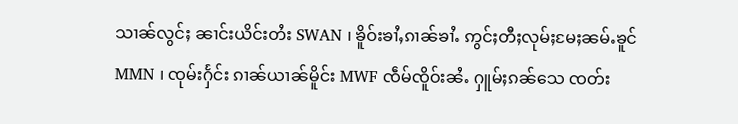သၢၼ်လွင်ႈ ၼၢင်းယိင်းတႆး SWAN ၊ ၶိူဝ်းၶၢႆႇၵၢၼ်ၶၢႆႉ ဢွင်ႈတီႈလုမ်ႈမႄႈၼမ်ႉၶူင် MMN ၊ ၸုမ်းႁႅင်း ၵၢၼ်ယၢၼ်မိူင်း MWF ၸဵမ်ၸိူဝ်းၼႆႉ ႁူမ်ႈၵၼ်သေ ၸတ်း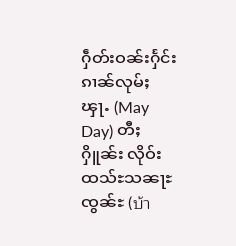ႁဵတ်းဝၼ်းႁႅင်းၵၢၼ်လုမ်ႈၾႃႉ (May Day) တီႈ ႁိူၼ်း လိုဝ်းထသ်ႊသၼႃႊၸွၼ်ႊ (บ้า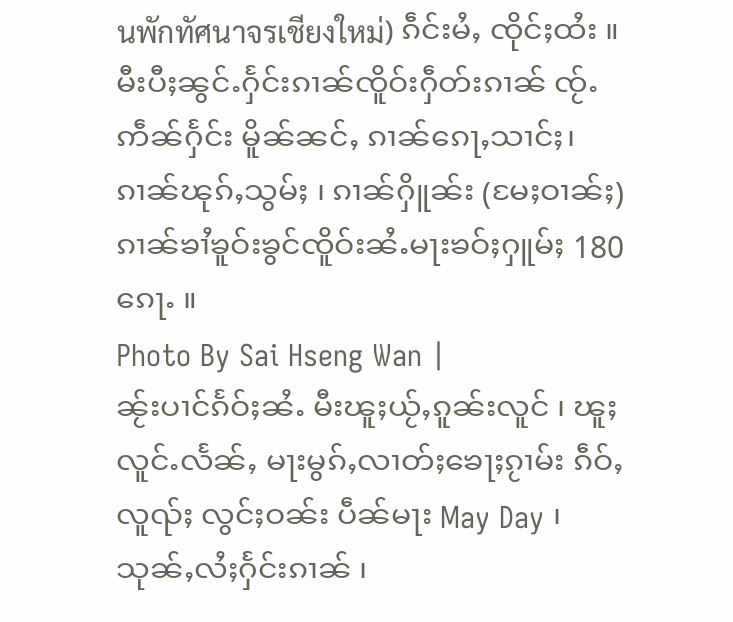นพักทัศนาจรเชียงใหม่) ၵဵင်းမႆႇ ၸိုင်ႈထႆး ။ မီးပီႈၼွင်ႉႁႅင်းၵၢၼ်ၸိူဝ်းႁဵတ်းၵၢၼ် ၸႂ်ႉဢဵၼ်ႁႅင်း မိူၼ်ၼင်ႇ ၵၢၼ်ၵေႃႇသၢင်ႈ၊ ၵၢၼ်ၽုၵ်ႇသွမ်ႈ ၊ ၵၢၼ်ႁိူၼ်း (မႄႈဝၢၼ်ႈ) ၵၢၼ်ၶၢႆၶူဝ်းၶွင်ၸိူဝ်းၼႆႉမႃးၶဝ်ႈႁူမ်ႈ 180 ၵေႃႉ ။
Photo By Sai Hseng Wan |
ၼႂ်းပၢင်ၵႅဝ်ႈၼႆႉ မီးၽူႈယႂ်ႇၵူၼ်းလူင် ၊ ၽူႈလူင်ႉလႅၼ်ႇ မႃးမွၵ်ႇလၢတ်ႈၶေႃႈၵႂၢမ်း ၵဵဝ်ႇလူၺ်ႈ လွင်ႈဝၼ်း ပဵၼ်မႃး May Day ၊ သုၼ်ႇလႆႈႁႅင်းၵၢၼ် ၊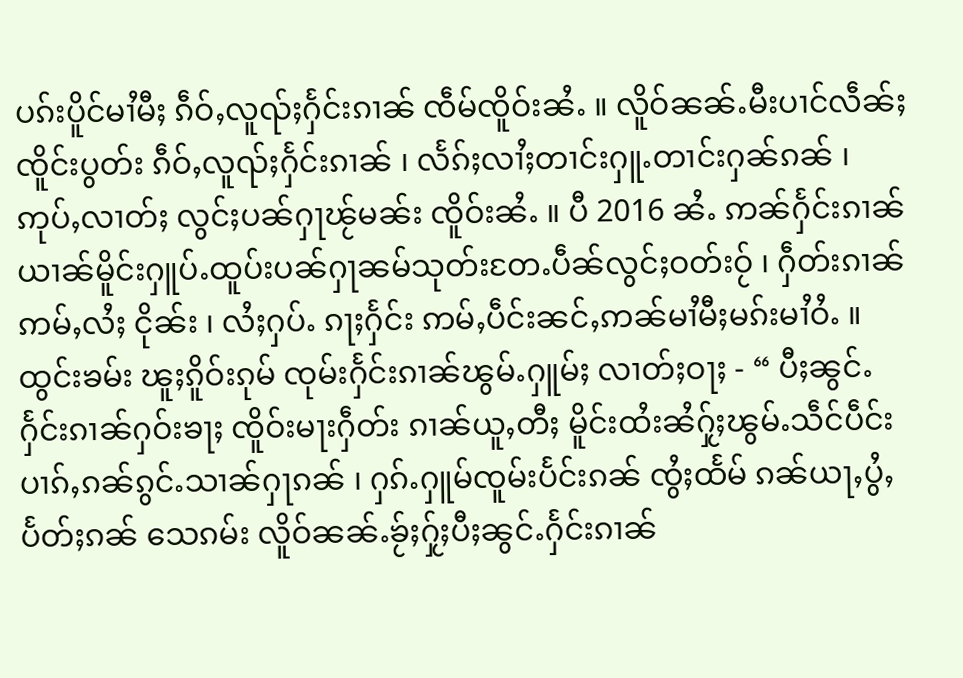ပၵ်းပိူင်မၢႆမီႈ ၵဵဝ်ႇလူၺ်ႈႁႅင်းၵၢၼ် ၸဵမ်ၸိူဝ်းၼႆႉ ။ လိူဝ်ၼၼ်ႉမီးပၢင်လဵၼ်ႈၸိူင်းပွတ်း ၵဵဝ်ႇလူၺ်ႈႁႅင်းၵၢၼ် ၊ လႅၵ်ႈလၢႆႈတၢင်းႁူႉတၢင်းႁၼ်ၵၼ် ၊ ဢုပ်ႇလၢတ်ႈ လွင်ႈပၼ်ႁႃၽႂ်မၼ်း ၸိူဝ်းၼႆႉ ။ ပီ 2016 ၼႆႉ ဢၼ်ႁႅင်းၵၢၼ်ယၢၼ်မိူင်းႁူပ်ႉထူပ်းပၼ်ႁႃၼမ်သုတ်းတႄႉပဵၼ်လွင်ႈဝတ်းဝႂ် ၊ ႁဵတ်းၵၢၼ်ဢမ်ႇလႆႈ ငိုၼ်း ၊ လႆႈႁပ်ႉ ၵႃႈႁႅင်း ဢမ်ႇပဵင်းၼင်ႇဢၼ်မၢႆမီႈမၵ်းမၢႆဝႆႉ ။
ထွင်းၶမ်း ၽူႈၵိူဝ်းၵုမ် ၸုမ်းႁႅင်းၵၢၼ်ၽွမ်ႉႁူမ်ႈ လၢတ်ႈဝႃႈ - “ ပီႈၼွင်ႉႁႅင်းၵၢၼ်ႁဝ်းၶႃႈ ၸိူဝ်းမႃးႁဵတ်း ၵၢၼ်ယူႇတီႈ မိူင်းထႆးၼႆႁႂ်ႈၽွမ်ႉသဵင်ပဵင်းပၢၵ်ႇၵၼ်ၵွင်ႉသၢၼ်ႁႃၵၼ် ၊ ႁၵ်ႉႁူမ်ၸူမ်းပႅင်းၵၼ် ၸွႆႈထႅမ် ၵၼ်ယႃႇပွႆႇ ပႅတ်ႈၵၼ် သေၵမ်း လိူဝ်ၼၼ်ႉၶႂ်ႈႁႂ်ႈပီႈၼွင်ႉႁႅင်းၵၢၼ်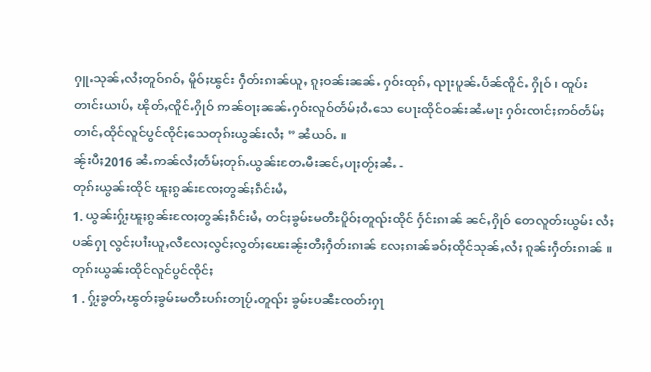ႁူႉသုၼ်ႇလႆႈတူဝ်ၵဝ်ႇ မိူဝ်ႈၽွင်း ႁဵတ်းၵၢၼ်ယူႇ ၵူႈဝၼ်းၼၼ်ႉ ႁဝ်းထုၵ်ႇ ၺႃးပူၼ်ႉပႅၼ်ၸိူင်ႉ ႁိုဝ် ၊ ထူပ်းတၢင်းယၢပ်ႇ ၽိုတ်ႇၸိူင်ႉႁိုဝ် ဢၼ်ဝႃႈၼၼ်ႉႁဝ်းလူဝ်တႅမ်ႈဝႆႉသေ ပေႃးထိုင်ဝၼ်းၼႆႉမႃး ႁဝ်းၸၢင်ႈဢဝ်တႅမ်ႈတၢင်ႇထိုင်လူင်ပွင်ၸိုင်ႈသေတုၵ်းယွၼ်းလႆႈ ” ၼႆယဝ်ႉ ။
ၼႂ်းပီႈ2016 ၼႆႉဢၼ်လႆႈတႅမ်ႈတုၵ်ႉယွၼ်းတႄႉမီးၼင်ႇပႃႈတႂ်ႈၼႆႉ -
တုၵ်းယွၼ်းထိုင် ၽူႈၵွၼ်းၸႄႈတွၼ်ႈၵဵင်းမႆႇ
1. ယွၼ်းႁႂ်ႈၽူႈၵွၼ်းၸႄႈတွၼ်ႈၵဵင်းမႆႇ တင်ႈၶွမ်ႊမတီႊပိူဝ်ႈတူၺ်းထိုင် ႁႅင်းၵၢၼ် ၼင်ႇႁိုဝ် တေလူတ်းယွမ်း လႆႈပၼ်ႁႃ လွင်ႈပၢႆးယူႇလီလႄႈလွင်ႈလွတ်ႈၽေးၼႂ်းတီႈႁဵတ်းၵၢၼ် လႄႈၵၢၼ်ၶဝ်ႈထိုင်သုၼ်ႇလႆႈ ၵူၼ်းႁဵတ်းၵၢၼ် ။
တုၵ်းယွၼ်းထိုင်လူင်ပွင်ၸိုင်ႈ
1 . ႁႂ်ႈၶွတ်ႇၽွတ်ႈၶွမ်ႊမတီႊပၵ်းတႃပႂ်ႉတူၺ်း ၶွမ်ႊပၼီႊၸတ်းႁႃ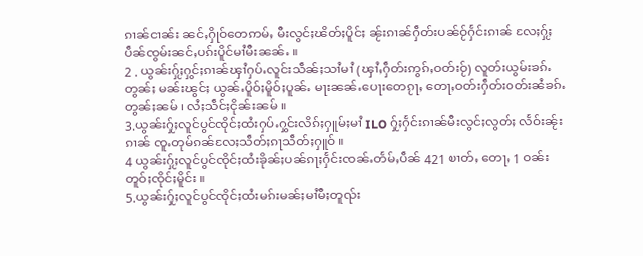ၵၢၼ်ငၢၼ်း ၼင်ႇႁိုဝ်တေဢမ်ႇ မီးလွင်ႈၽိတ်ႈပိူင်ႈ ၼႂ်းၵၢၼ်ႁဵတ်းပၼ်ဝႂ်ႁႅင်းၵၢၼ် လႄႈႁႂ်ႈပဵၼ်ၸွမ်းၼင်ႇပၵ်းပိူင်မၢႆမီးၼၼ်ႉ ။
2 . ယွၼ်းႁႂ်ႈႁွင်ႈၵၢၼ်ၾၢႆႁပ်ႉလူင်းသဵၼ်ႈသၢႆမၢႆ (ၾၢႆႇႁဵတ်းဢွၵ်ႇဝတ်းဝႂ်) လူတ်းယွမ်းၶၵ်ႉ တွၼ်ႈ မၼ်းၽွင်ႈ ယွၼ်ႉပိူဝ်ႈမိူဝ်ႈပူၼ်ႉ မႃးၼၼ်ႉပေႃးတေၵႂႃႇ တေႃႇဝတ်းႁဵတ်းဝတ်းၼႆၶၵ်ႉတွၼ်ႈၼမ် ၊ လႆႈသဵင်ႈငိုၼ်းၼမ် ။
3.ယွၼ်းႁႂ်ႈလူင်ပွင်ၸိုင်ႈထႆးႁပ်ႉႁွင်းလိၵ်ႈႁူမ်ႈမၢႆ ILO ႁႂ်ႈႁႅင်းၵၢၼ်မီးလွင်ႈလွတ်ႈ လႅဝ်းၼႂ်းၵၢၼ် ၸူႉတုမ်ၵၼ်လႄႈသဵတ်ႈၵႃသဵတ်ႈႁူဝ် ။
4 ယွၼ်းႁႂ်ႈလူင်ပွင်ၸိုင်ႈထႆးၶိုၼ်ႈပၼ်ၵႃႈႁႅင်းၸၼ်ႉတႅမ်ႇပဵၼ် 421 ၿၢတ်ႇ တေႃႇ 1 ဝၼ်း တူဝ်ႈၸိုင်ႈမိူင်း ။
5.ယွၼ်းႁႂ်ႈလူင်ပွင်ၸိုင်ႈထႆးမၵ်းမၼ်ႈမၢႆမီႈတူၺ်း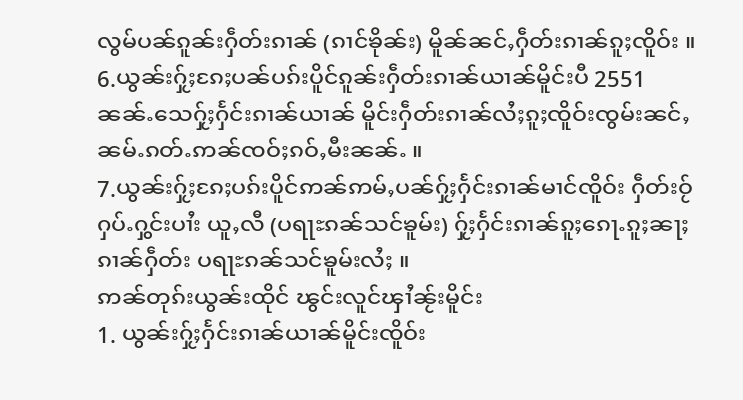လွမ်ပၼ်ၵူၼ်းႁဵတ်းၵၢၼ် (ၵၢင်ၶိုၼ်း) မိူၼ်ၼင်ႇႁဵတ်းၵၢၼ်ၵူႈၸိူဝ်း ။
6.ယွၼ်းႁႂ်ႈၵႄႈပၼ်ပၵ်းပိူင်ၵူၼ်းႁဵတ်းၵၢၼ်ယၢၼ်မိူင်းပီ 2551 ၼၼ်ႉသေႁႂ်ႈႁႅင်းၵၢၼ်ယၢၼ် မိူင်းႁဵတ်းၵၢၼ်လႆႈၵူႈၸိူဝ်းၸွမ်းၼင်ႇၼမ်ႉၵတ်ႉဢၼ်ၸဝ်ႈၵဝ်ႇမီးၼၼ်ႉ ။
7.ယွၼ်းႁႂ်ႈၵႄႈပၵ်းပိူင်ဢၼ်ဢမ်ႇပၼ်ႁႂ်ႈႁႅင်းၵၢၼ်မၢင်ၸိူဝ်း ႁဵတ်းဝႂ်ႁပ်ႉႁွင်းပၢႆး ယူႇလီ (ပရႃႊၵၼ်သင်ၶူမ်း) ႁႂ်ႈႁႅင်းၵၢၼ်ၵူႈၵေႃႉၵူႈၼႃႈၵၢၼ်ႁဵတ်း ပရႃႊၵၼ်သင်ၶူမ်းလႆႈ ။
ဢၼ်တုၵ်းယွၼ်းထိုင် ၽွင်းလူင်ၾၢႆၼႂ်းမိူင်း
1. ယွၼ်းႁႂ်ႈႁႅင်းၵၢၼ်ယၢၼ်မိူင်းၸိူဝ်း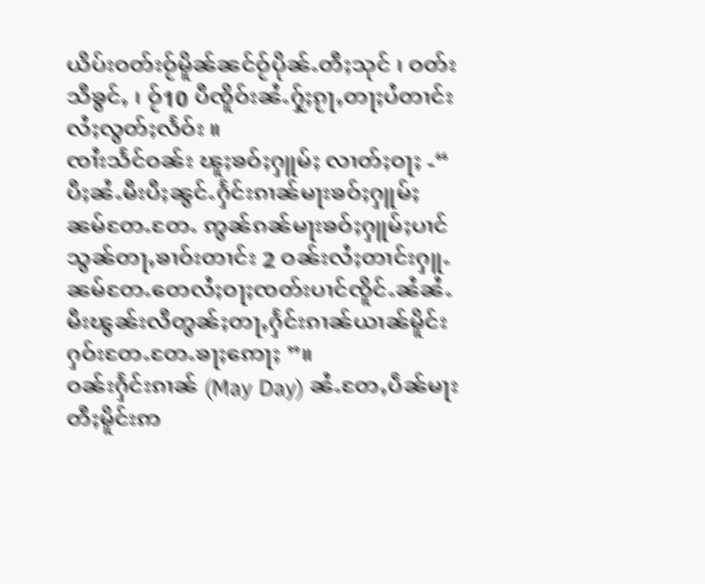ယိပ်းဝတ်းဝႂ်မိူၼ်ၼင်ဝႂ်ပိုၼ်ႉတီႈသုင် ၊ ဝတ်းသီၶွင်ႇ ၊ ဝႂ်10 ပီၸိူဝ်းၼႆႉႁႂ်ႈၵႂႃႇတႃႈပႆတၢင်းလႆႈလွတ်ႈလႅဝ်း ။
ၸၢႆးသႅင်ဝၼ်း ၽူႈၶဝ်ႈႁူမ်ႈ လၢတ်ႈဝႃႈ -“ ပီႈၼႆႉမီးပီႈၼွင်ႉႁႅင်းၵၢၼ်မႃးၶဝ်ႈႁူမ်ႈ ၼမ်တႄႉတႄႉ ဢွၼ်ၵၼ်မႃးၶဝ်ႈႁူမ်ႈပၢင်သွၼ်တႃႇၶၢဝ်းတၢင်း 2 ဝၼ်းလႆႈတၢင်းႁူႉၼမ်တႄႉတေလႆႈဝႃႈၸတ်းပၢင်ၸိူင်ႉၼႆၼႆႉမီးၽွၼ်းလီတွၼ်ႈတႃႇႁႅင်းၵၢၼ်ယၢၼ်မိူင်းႁဝ်းတႄႉတႄႉၶႃႈဢေႃႈ ”။
ဝၼ်းႁႅင်းၵၢၼ် (May Day) ၼႆႉတႄႇပဵၼ်မႃးတီႈမိူင်းဢ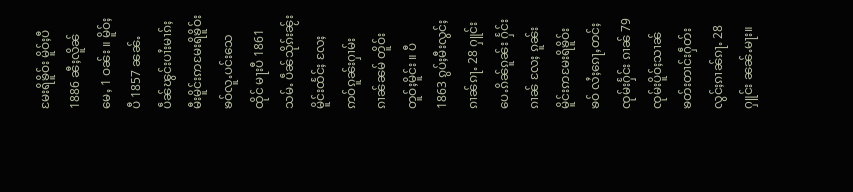မႄးရိၶိူဝ်း မိူဝ်ႈပီ 1886 ၼီႈလိူၼ်မေႇ 1 ဝၼ်း ။ မိူဝ်ႈပီ 1857 ၼၼ်ႉ ပဵၼ်ၽွင်းပၢႆးမၢၵ်ႈမီးမိူင်းဢမႄးရိၶိူဝ်းၶဝ်လူႉပင်းသေထိုင် မႃးပီ 1861 သမ်ႉ ပဵၼ်သိုၵ်းၼႂ်းမိူင်းထႅင်ႈ လႄႈ ဢဝ်ၵူၼ်းႁၢမ်းၵၢၼ်ၼမ် တိူဝ်းတူဝ်ႈမိူင်း ။ ပီ 1863 ၵွပ်ႈမီးလွင်ႈ ၵၢၼ်ၵႃႉ 28 ႁူင်းပေႉၵိၼ်ၵူၼ်း ႁႅင်းၵၢၼ် လႄႈ ၵူၼ်းမိူင်းဢမႄးရိၶိူဝ်းၶဝ် လႆႈၵေႃႇတင်ႈ ၸုမ်းႁႅင်း ၵၢၼ် 79 ၸုမ်းပိူဝ်ႈသၢၼ်ၶတ်းတၢင်းႁဵတ်းလွင်ႈၵၢၼ်ၵႃႉ 28 ႁူင်း ၼၼ်ႉမႃး။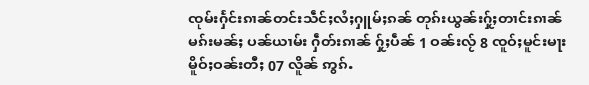ၸုမ်းႁႅင်းၵၢၼ်တင်းသဵင်ႈလႆႈႁူမ်ႈၵၼ် တုၵ်းယွၼ်းႁႂ်ႈတၢင်းၵၢၼ်မၵ်းမၼ်ႈ ပၼ်ယၢမ်း ႁဵတ်းၵၢၼ် ႁႂ်ႈပဵၼ် 1 ဝၼ်းလႂ် 8 ၸူဝ်ႈမူင်းမႃး မိူဝ်ႈဝၼ်းတီႈ 07 လိူၼ် ဢွၵ်ႉ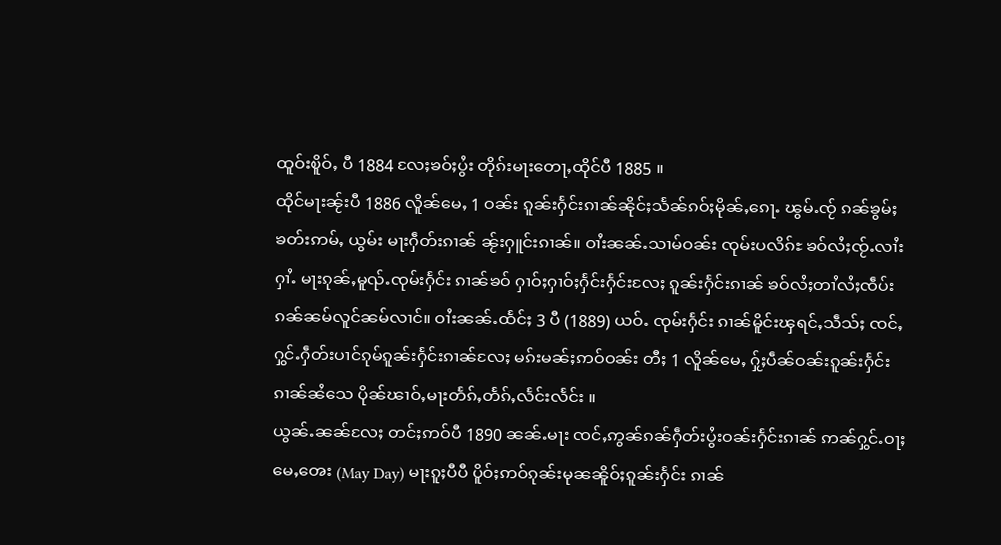ထူဝ်းၿိူဝ်ႇ ပီ 1884 လႄႈၶဝ်ႈပွႆး တိုၵ်းမႃးတေႃႇထိုင်ပီ 1885 ။
ထိုင်မႃးၼႂ်းပီ 1886 လိူၼ်မေႇ 1 ဝၼ်း ၵူၼ်းႁႅင်းၵၢၼ်ၼိုင်ႈသႅၼ်ၵဝ်ႈမိုၼ်ႇၵေႃႉ ၽွမ်ႉၸႂ် ၵၼ်ၶွမ်ႈၶတ်းဢမ်ႇ ယွမ်း မႃးႁဵတ်းၵၢၼ် ၼႂ်းႁူင်းၵၢၼ်။ ဝၢႆးၼၼ်ႉသၢမ်ဝၼ်း ၸုမ်းပလိၵ်ႊ ၶဝ်လႆႈၸႂ်ႉလၢႆးႁၢႆႉ မႃးၵုၼ်ႇမူၺ်ႉၸုမ်းႁႅင်း ၵၢၼ်ၶဝ် ႁၢဝ်ႈႁၢဝ်ႈႁႅင်းႁႅင်းလႄႈ ၵူၼ်းႁႅင်းၵၢၼ် ၶဝ်လႆႈတၢႆလႆႈၸဵပ်းၵၼ်ၼမ်လူင်ၼမ်လၢင်။ ဝၢႆးၼၼ်ႉထႅင်ႈ 3 ပီ (1889) ယဝ်ႉ ၸုမ်းႁႅင်း ၵၢၼ်မိူင်းၾရင်ႇသဵသ်ႈ ၸင်ႇႁွင်ႉႁဵတ်းပၢင်ၵုမ်ၵူၼ်းႁႅင်းၵၢၼ်လႄႈ မၵ်းမၼ်ႈဢဝ်ဝၼ်း တီႈ 1 လိူၼ်မေႇ ႁႂ်ႈပဵၼ်ဝၼ်းၵူၼ်းႁႅင်းၵၢၼ်ၼႆသေ ပိုၼ်ၽၢဝ်ႇမႃးတႅၵ်ႇတႅၵ်ႇလႅင်းလႅင်း ။
ယွၼ်ႉၼၼ်လႄႈ တင်ႈဢဝ်ပီ 1890 ၼၼ်ႉမႃး ၸင်ႇဢွၼ်ၵၼ်ႁဵတ်းပွႆးဝၼ်းႁႅင်းၵၢၼ် ဢၼ်ႁွင်ႉဝႃႈမေႇၻေး (May Day) မႃးၵူႈပီပီ ပိူဝ်ႈဢဝ်ၵုၼ်းမုၼၼိူဝ်ႈၵူၼ်းႁႅင်း ၵၢၼ်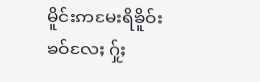မိူင်းဢမႄးရိၶိူဝ်းၶဝ်လႄႈ ႁႂ်ႈ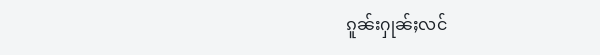ၵူၼ်းႁုၼ်ႈလင်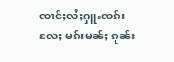ၸၢင်ႈလႆႈႁူႉၸၵ်းလႄႈ မၵ်းမၼ်ႈ ၵုၼ်း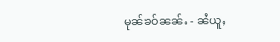မုၼ်ၶဝ်ၼၼ်ႉ - ၼႆယူႇ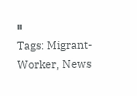။
Tags: Migrant-Worker, News